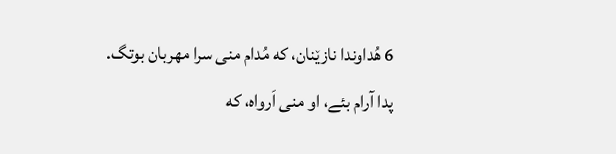6 هُداوندا نازێنان، که مُدام منی سرا مهربان بوتگ.
پدا آرام بئے، او منی اَرواه، که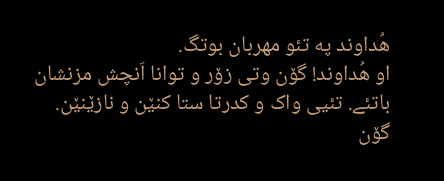هُداوند په تئو مهربان بوتگ.
او هُداوند! گۆن وتی زۆر و توانا اَنچش مزنشان باتئے. تئیی واک و کدرتا ستا کنێن و نازێنێن.
گۆن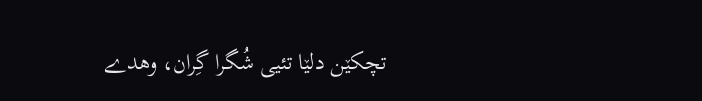تچکێن دلێا تئیی شُگرا گِران، وهدے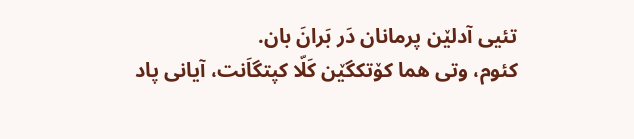تئیی آدلێن پرمانان دَر بَرانَ بان.
کئوم، وتی هما کۆتکگێن کَلّا کپتگاَنت، آیانی پاد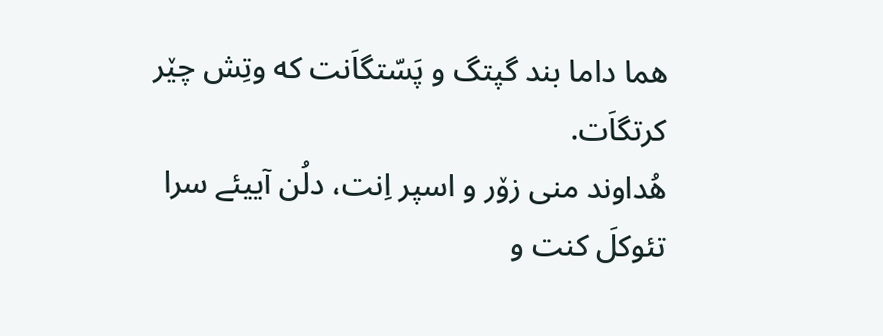هما داما بند گپتگ و پَسّتگاَنت که وتِش چێر کرتگاَت.
هُداوند منی زۆر و اسپر اِنت، دلُن آییئے سرا تئوکلَ کنت و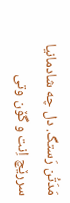مَدَتُن رَستگ. دل چه شادمانیا سررێچ اِنت و گۆن وتی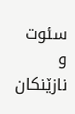سئوت و نازێنکان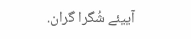آییئے شُگرا گران.